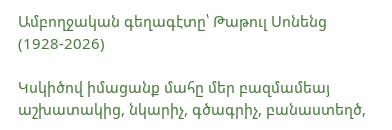Ամբողջական գեղագէտը՝ Թաթուլ Սոնենց (1928-2026)

Կսկիծով իմացանք մահը մեր բազմամեայ աշխատակից, նկարիչ, գծագրիչ, բանաստեղծ,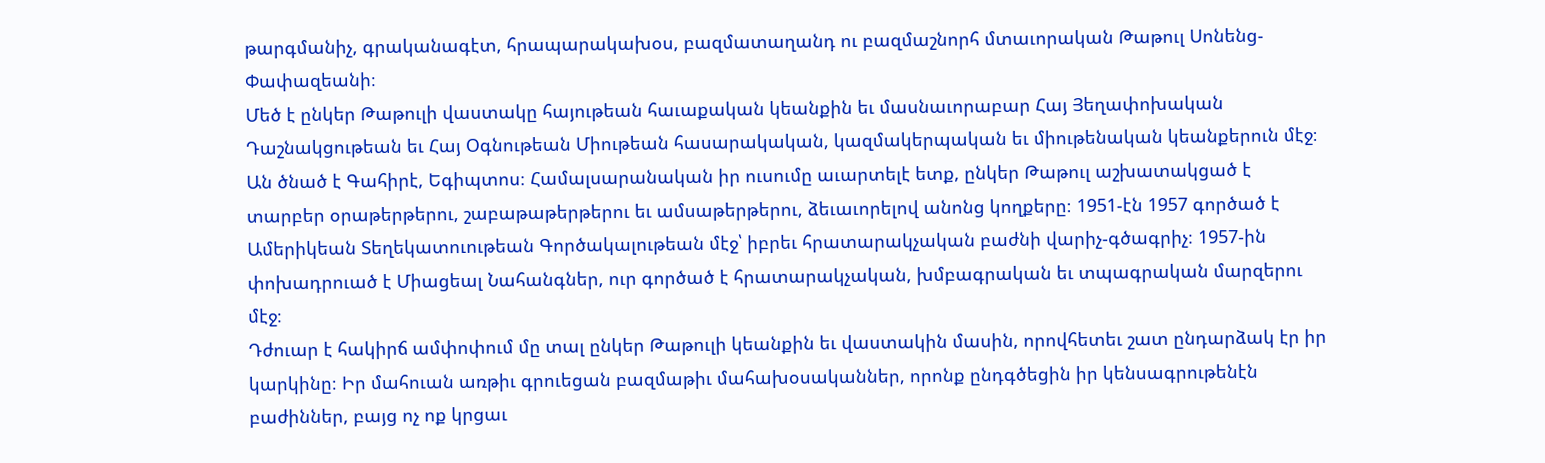թարգմանիչ, գրականագէտ, հրապարակախօս, բազմատաղանդ ու բազմաշնորհ մտաւորական Թաթուլ Սոնենց-Փափազեանի։
Մեծ է ընկեր Թաթուլի վաստակը հայութեան հաւաքական կեանքին եւ մասնաւորաբար Հայ Յեղափոխական Դաշնակցութեան եւ Հայ Օգնութեան Միութեան հասարակական, կազմակերպական եւ միութենական կեանքերուն մէջ։
Ան ծնած է Գահիրէ, Եգիպտոս։ Համալսարանական իր ուսումը աւարտելէ ետք, ընկեր Թաթուլ աշխատակցած է տարբեր օրաթերթերու, շաբաթաթերթերու եւ ամսաթերթերու, ձեւաւորելով անոնց կողքերը։ 1951-էն 1957 գործած է Ամերիկեան Տեղեկատուութեան Գործակալութեան մէջ՝ իբրեւ հրատարակչական բաժնի վարիչ-գծագրիչ։ 1957-ին փոխադրուած է Միացեալ Նահանգներ, ուր գործած է հրատարակչական, խմբագրական եւ տպագրական մարզերու մէջ։
Դժուար է հակիրճ ամփոփում մը տալ ընկեր Թաթուլի կեանքին եւ վաստակին մասին, որովհետեւ շատ ընդարձակ էր իր կարկինը։ Իր մահուան առթիւ գրուեցան բազմաթիւ մահախօսականներ, որոնք ընդգծեցին իր կենսագրութենէն բաժիններ, բայց ոչ ոք կրցաւ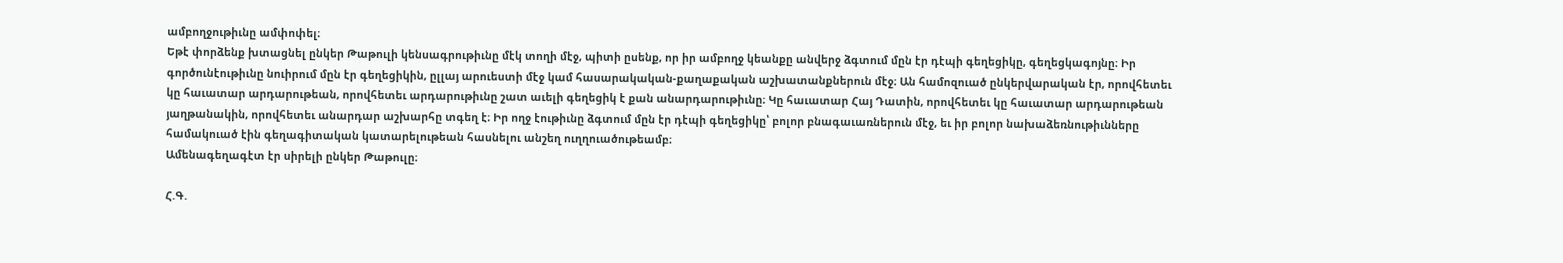ամբողջութիւնը ամփոփել։
Եթէ փորձենք խտացնել ընկեր Թաթուլի կենսագրութիւնը մէկ տողի մէջ, պիտի ըսենք, որ իր ամբողջ կեանքը անվերջ ձգտում մըն էր դէպի գեղեցիկը, գեղեցկագոյնը։ Իր գործունէութիւնը նուիրում մըն էր գեղեցիկին, ըլլայ արուեստի մէջ կամ հասարակական-քաղաքական աշխատանքներուն մէջ։ Ան համոզուած ընկերվարական էր, որովհետեւ կը հաւատար արդարութեան, որովհետեւ արդարութիւնը շատ աւելի գեղեցիկ է քան անարդարութիւնը։ Կը հաւատար Հայ Դատին, որովհետեւ կը հաւատար արդարութեան յաղթանակին, որովհետեւ անարդար աշխարհը տգեղ է։ Իր ողջ էութիւնը ձգտում մըն էր դէպի գեղեցիկը՝ բոլոր բնագաւառներուն մէջ, եւ իր բոլոր նախաձեռնութիւնները համակուած էին գեղագիտական կատարելութեան հասնելու անշեղ ուղղուածութեամբ։
Ամենագեղագէտ էր սիրելի ընկեր Թաթուլը։

Հ.Գ.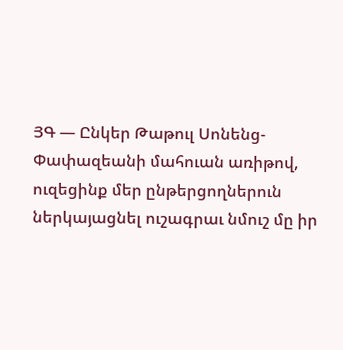ՅԳ — Ընկեր Թաթուլ Սոնենց-Փափազեանի մահուան առիթով, ուզեցինք մեր ընթերցողներուն ներկայացնել ուշագրաւ նմուշ մը իր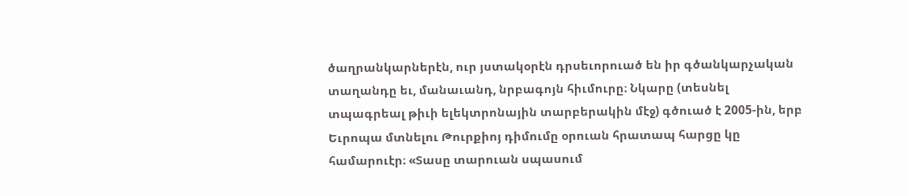ծաղրանկարներէն, ուր յստակօրէն դրսեւորուած են իր գծանկարչական տաղանդը եւ, մանաւանդ, նրբագոյն հիւմուրը։ Նկարը (տեսնել տպագրեալ թիւի ելեկտրոնային տարբերակին մէջ) գծուած է 2005-ին, երբ Եւրոպա մտնելու Թուրքիոյ դիմումը օրուան հրատապ հարցը կը համարուէր։ «Տասը տարուան սպասում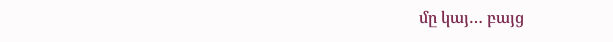մը կայ… բայց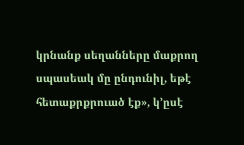կրնանք սեղանները մաքրող սպասեակ մը ընդունիլ, եթէ հետաքրքրուած էք», կ՚ըսէ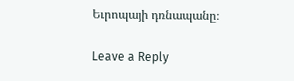Եւրոպայի դռնապանը։

Leave a Reply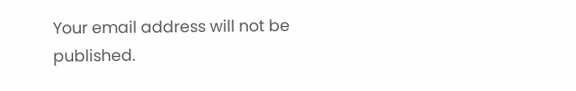Your email address will not be published.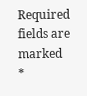Required fields are marked *